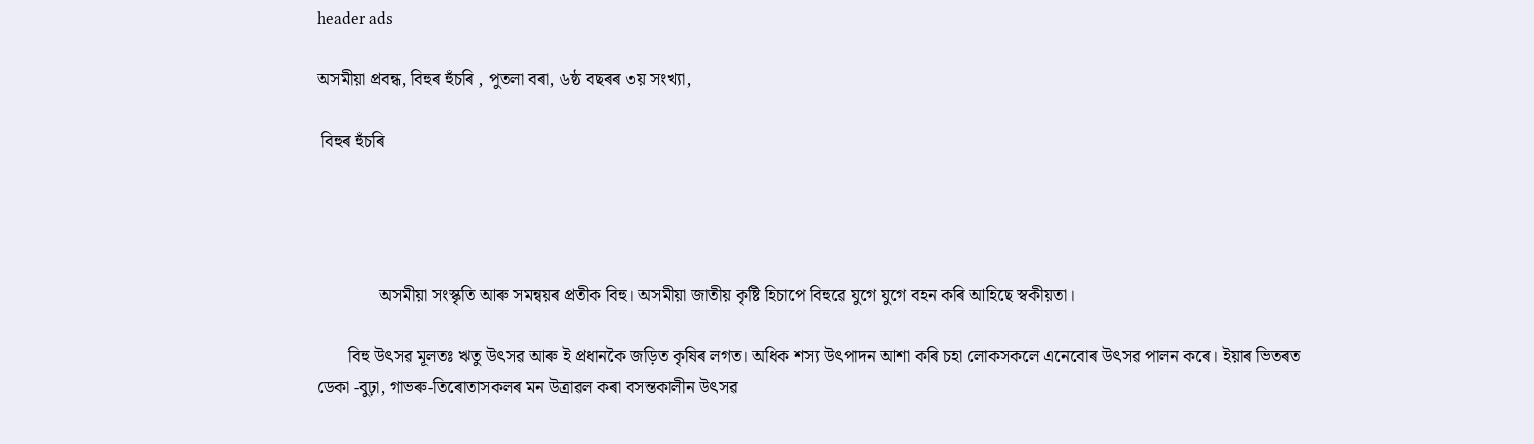header ads

অসমীয়া প্ৰবন্ধ, বিহুৰ হুঁচৰি , পুতলা বৰা, ৬ষ্ঠ বছৰৰ ৩য় সংখ্যা,

 বিহুৰ হুঁচৰি




              অসমীয়া সংস্কৃতি আৰু সমন্বয়ৰ প্ৰতীক বিহু। অসমীয়া জাতীয় কৃষ্টি হিচাপে বিহুৱে যুগে যুগে বহন কৰি আহিছে স্বকীয়তা।

       বিহু উৎসৱ মূলতঃ ঋতু উ‍ৎসৱ আৰু ই প্ৰধানকৈ জড়িত কৃষিৰ লগত। অধিক শস্য উৎপাদন আশা কৰি চহা লোকসকলে এনেবোৰ উৎসৱ পালন কৰে। ইয়াৰ ভিতৰত ডেকা -বুঢ়া, গাভৰু-তিৰোতাসকলৰ মন উত্ৰাৱল কৰা বসন্তকালীন উৎসৱ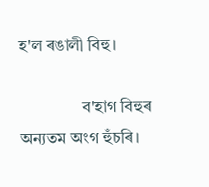হ'ল ৰঙালী বিহু।

               ব'হাগ বিহুৰ অন্যতম অংগ হুঁচৰি।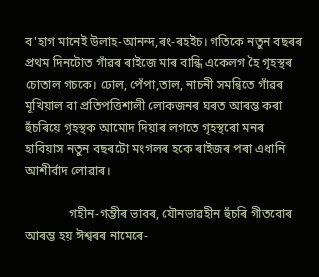ব'হাগ মানেই উলাহ-আনন্দ,ৰং-ৰহইচ। গতিকে নতুন বছৰৰ প্ৰথম দিনটোত গাঁৱৰ ৰাইজে মাৰ বান্ধি একেলগ হৈ গৃহস্থৰ চোতাল গচকে। ঢোল, পেঁপা,তাল, নাচনী সমন্বিতে গাঁৱৰ মূখিয়াল বা প্ৰতিপত্তিশালী লোকজনৰ ঘৰত আৰম্ভ কৰা হুঁচৰিয়ে গৃহস্থক আমোদ দিয়াৰ লগতে গৃহস্থৰো মনৰ হাবিয়াস নতুন বছৰটো মংগলৰ হকে ৰাইজৰ পৰা এধানি আশীৰ্বাদ লোৱাৰ।

              গহীন-গম্ভীৰ ভাবৰ, যৌনভাৱহীন হুঁচৰি গীতবোৰ আৰম্ভ হয় ঈশ্বৰৰ নামেৰে-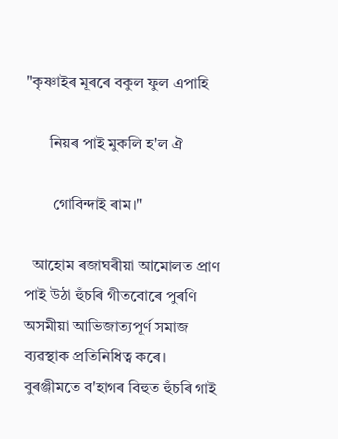"কৃষ্ণাইৰ মূৰৰে বকুল ফুল এপাহি

      নিয়ৰ পাই মুকলি হ'ল ঐ

       গোবিন্দাই ৰাম।"

  আহোম ৰজাঘৰীয়া আমোলত প্ৰাণ পাই উঠা হুঁচৰি গীতবোৰে পুৰণি অসমীয়া আভিজাত্যপূৰ্ণ সমাজ ব্যৱস্থাক প্ৰতিনিধিত্ব কৰে। বুৰঞ্জীমতে ব'হাগৰ বিহুত হুঁচৰি গাই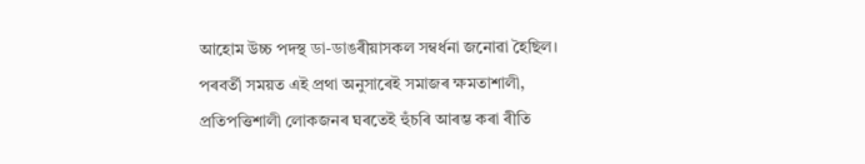আহোম উচ্চ পদস্থ ডা-ডাঙৰীয়াসকল সম্বৰ্ধনা জনোৱা হৈছিল। পৰবৰ্তী সময়ত এই প্ৰথা অনুসাৰেই সমাজৰ ক্ষমতাশালী, প্ৰতিপত্তিশালী লোকজনৰ ঘৰতেই হুঁচৰি আৰম্ভ কৰা ৰীতি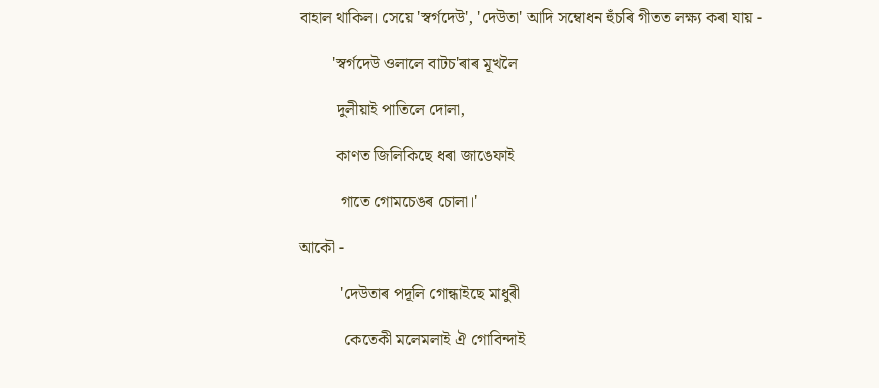বাহাল থাকিল। সেয়ে 'স্বৰ্গদেউ', 'দেউতা' আদি সম্বোধন হুঁচৰি গীতত লক্ষ্য কৰা যায় -

        'স্বৰ্গদেউ ওলালে বাটচ'ৰাৰ মূখলৈ

         দুলীয়াই পাতিলে দোলা,

         কাণত জিলিকিছে ধৰা জাঙেফাই

          গাতে গোমচেঙৰ চোলা।'

আকৌ -

          'দেউতাৰ পদূলি গোন্ধাইছে মাধুৰী

           কেতেকী মলেমলাই ঐ গোবিন্দাই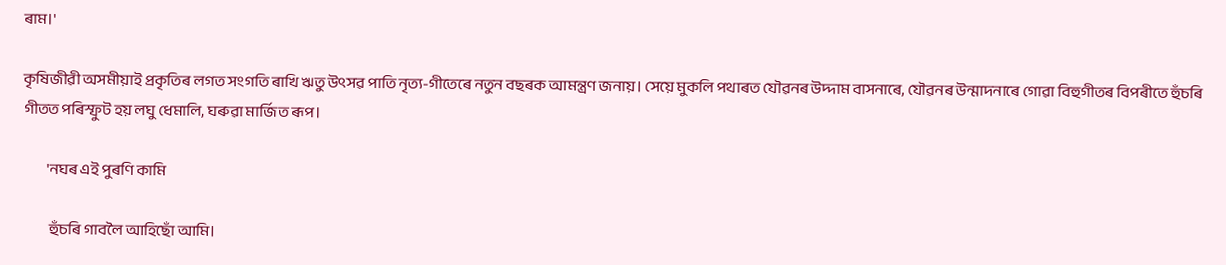ৰাম।'

কৃষিজীৱী অসমীয়াই প্ৰকৃতিৰ লগত সংগতি ৰাখি ঋতু উৎসৱ পাতি নৃত্য-গীতেৰে নতুন বছৰক আমন্ত্ৰণ জনায়। সেয়ে মুকলি পথাৰত যৌৱনৰ উদ্দাম বাসনাৰে, যৌৱনৰ উন্মাদনাৰে গোৱা বিহুগীতৰ বিপৰীতে হুঁচৰি গীতত পৰিস্ফুট হয় লঘু ধেমালি, ঘৰুৱা মাৰ্জিত ৰূপ।

         'নঘৰ এই পুৰণি কামি

          হুঁচৰি গাবলৈ আহিছোঁ আমি।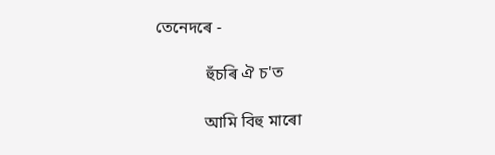তেনেদৰে -

            হুঁচৰি ঐ চ'ত

            আমি বিহু মাৰো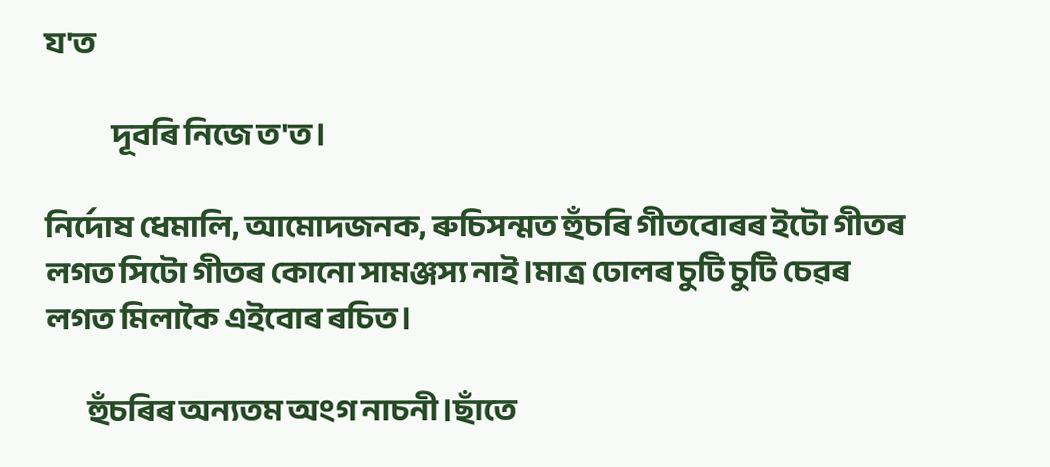য'ত

             দূবৰি নিজে ত'ত।

নিৰ্দোষ ধেমালি, আমোদজনক, ৰুচিসন্মত হুঁচৰি গীতবোৰৰ ইটো গীতৰ লগত সিটো গীতৰ কোনো সামঞ্জস্য নাই।মাত্ৰ ঢোলৰ চুটি চুটি চেৱৰ লগত মিলাকৈ এইবোৰ ৰচিত।

        হুঁচৰিৰ অন্যতম অংগ নাচনী।ছাঁতে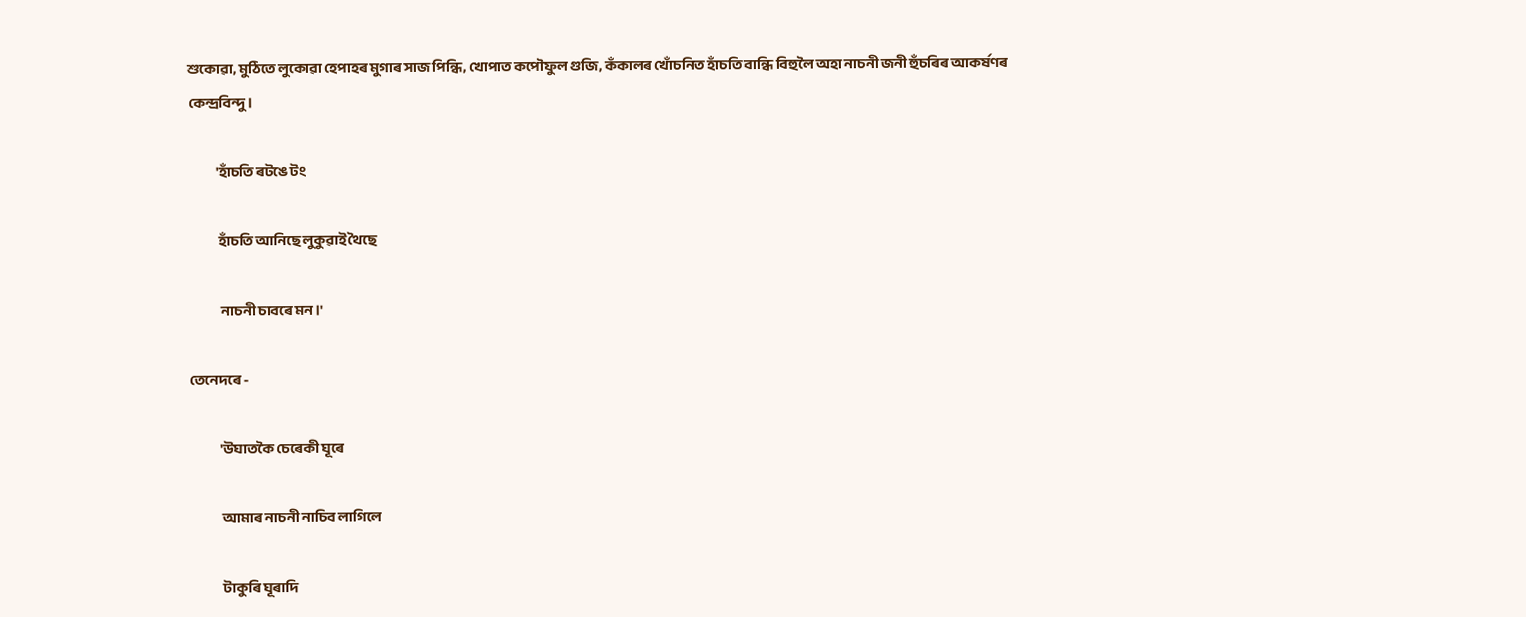শুকোৱা, মুঠিতে লুকোৱা হেপাহৰ মুগাৰ সাজ পিন্ধি, খোপাত কপৌফুল গুজি, কঁকালৰ খোঁচনিত হাঁচতি বান্ধি বিহুলৈ অহা নাচনী জনী হুঁচৰিৰ আকৰ্ষণৰ কেন্দ্ৰবিন্দু।

            'হাঁচতি ৰটঙে টং

             হাঁচতি আনিছে লুকুৱাই থৈছে

              নাচনী চাবৰে মন।'

তেনেদৰে -

             'উঘাতকৈ চেৰেকী ঘূৰে

              আমাৰ নাচনী নাচিব লাগিলে

              টাকুৰি ঘূৰাদি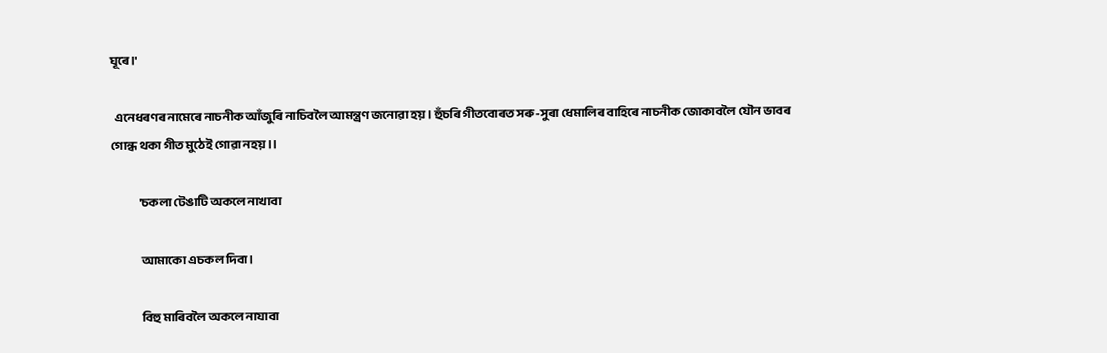ঘূৰে।'

  এনেধৰণৰ নামেৰে নাচনীক আঁজুৰি নাচিবলৈ আমন্ত্ৰণ জনোৱা হয়। হুঁচৰি গীতবোৰত সৰু-সুৰা ধেমালিৰ বাহিৰে নাচনীক জোকাবলৈ যৌন ভাবৰ গোন্ধ থকা গীত মুঠেই গোৱা নহয়।।

              'চকলা টেঙাটি অকলে নাখাবা

               আমাকো এচকল দিবা।

               বিহু মাৰিবলৈ অকলে নাযাবা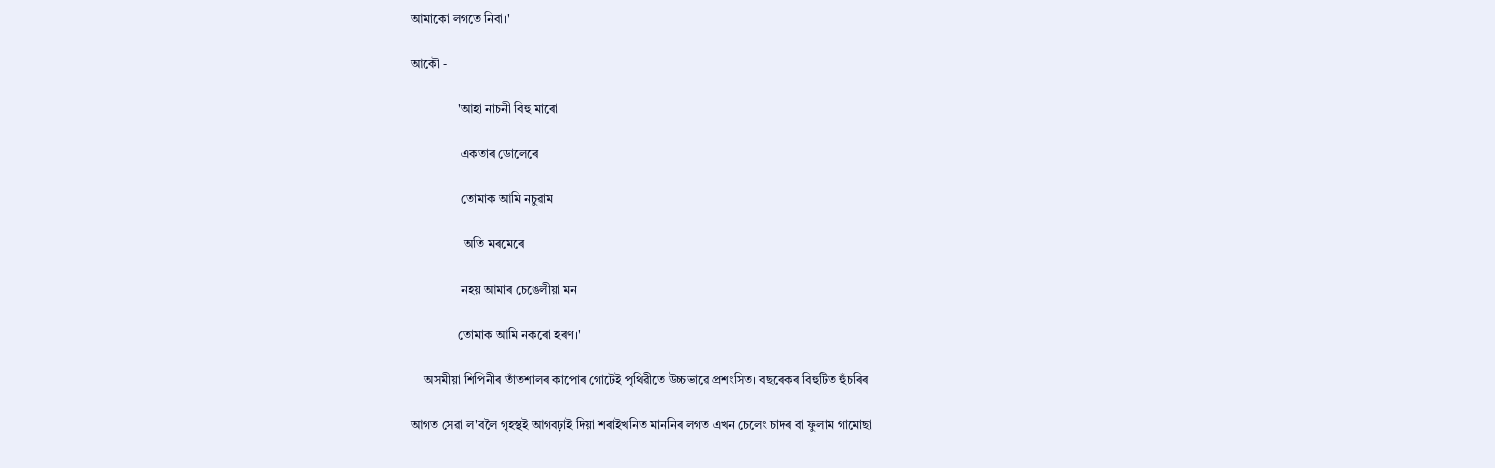আমাকো লগতে নিবা।'

আকৌ -

               'আহা নাচনী বিহু মাৰো

                একতাৰ ডোলেৰে

                তোমাক আমি নচুৱাম

                 অতি মৰমেৰে

                নহয় আমাৰ চেঙেলীয়া মন

               তোমাক আমি নকৰো হৰণ।'

    অসমীয়া শিপিনীৰ তাঁতশালৰ কাপোৰ গোটেই পৃথিৱীতে উচ্চভাৱে প্ৰশংসিত। বছৰেকৰ বিহুটিত হুঁচৰিৰ

আগত সেৱা ল'বলৈ গৃহস্থই আগবঢ়াই দিয়া শৰাইখনিত মাননিৰ লগত এখন চেলেং চাদৰ বা ফুলাম গামোছা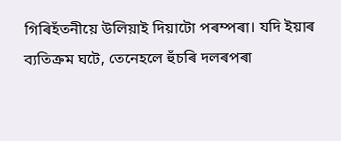গিৰিহঁতনীয়ে উলিয়াই দিয়াটো পৰম্পৰা। যদি ইয়াৰ ব্যতিক্ৰম ঘটে, তেনেহলে হুঁচৰি দলৰপৰা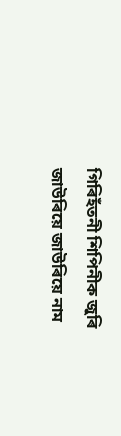গিৰিহঁতনী শিপিনীক জুৰি জাউৰিয়ে জাউৰিয়ে নাম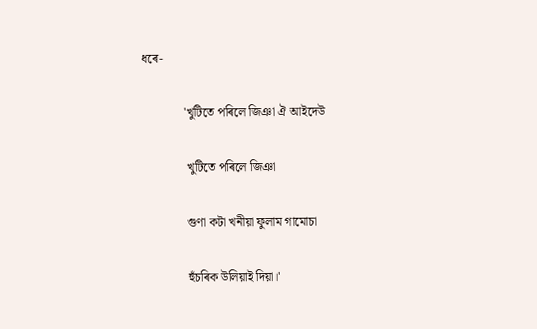ধৰে-

              'খুটিতে পৰিলে জিঞা ঐ আইদেউ

               খুটিতে পৰিলে জিঞা

               গুণা কটা খনীয়া ফুলাম গামোচা

               হুঁচৰিক উলিয়াই দিয়া।'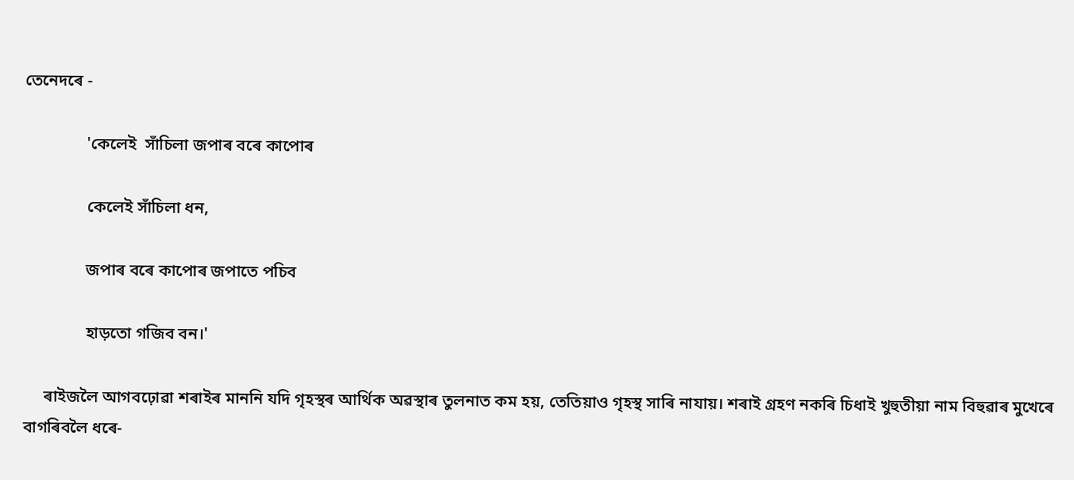তেনেদৰে -

               'কেলেই  সাঁচিলা জপাৰ বৰে কাপোৰ

               কেলেই সাঁচিলা ধন,

               জপাৰ বৰে কাপোৰ জপাতে পচিব

               হাড়তো গজিব বন।'

     ৰাইজলৈ আগবঢ়োৱা শৰাইৰ মাননি যদি গৃহস্থৰ আৰ্থিক অৱস্থাৰ তুলনাত কম হয়, তেতিয়াও গৃহস্থ সাৰি নাযায়। শৰাই গ্ৰহণ নকৰি চিধাই খুহুতীয়া নাম বিহুৱাৰ মুখেৰে বাগৰিবলৈ ধৰে-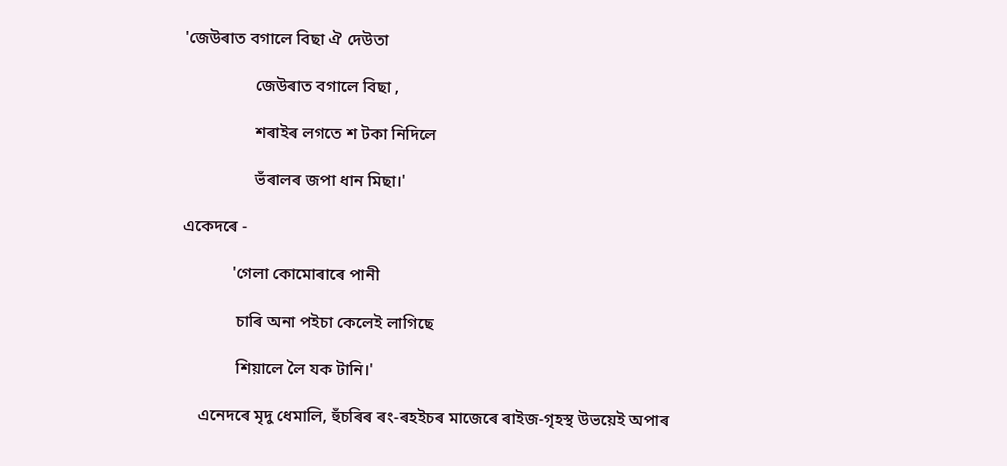'জেউৰাত বগালে বিছা ঐ দেউতা

                 জেউৰাত বগালে বিছা ,

                 শৰাইৰ লগতে শ টকা নিদিলে

                 ভঁৰালৰ জপা ধান মিছা।'

একেদৰে -

            'গেলা কোমোৰাৰে পানী

             চাৰি অনা পইচা কেলেই লাগিছে

             শিয়ালে লৈ যক টানি।'

    এনেদৰে মৃদু ধেমালি, হুঁচৰিৰ ৰং-ৰহইচৰ মাজেৰে ৰাইজ-গৃহস্থ উভয়েই অপাৰ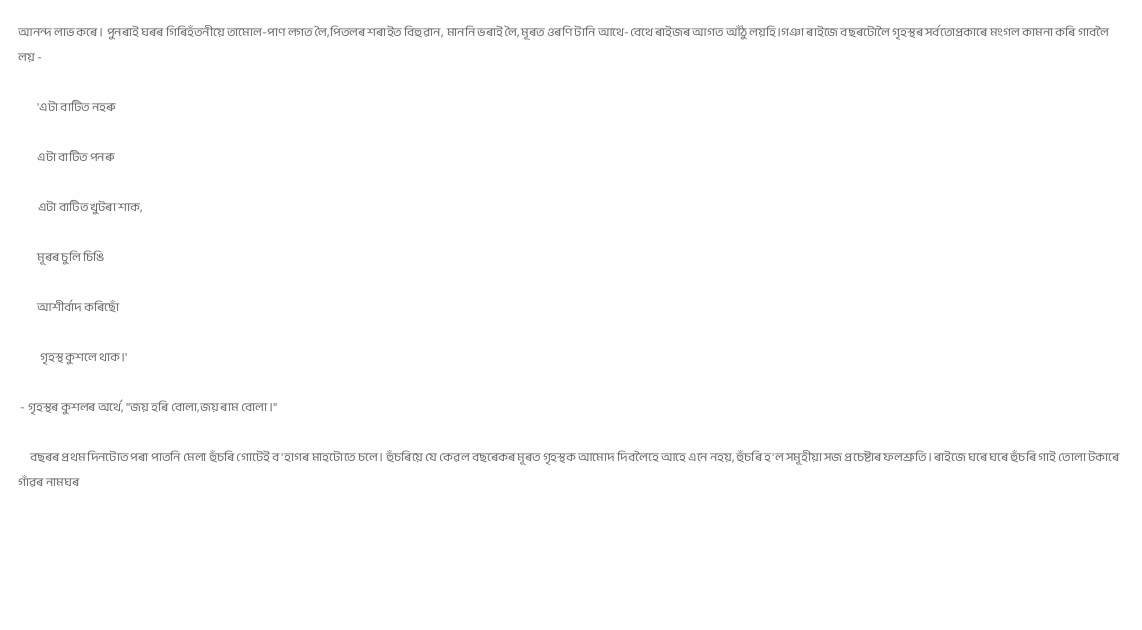আনন্দ লাভ কৰে। পুনৰাই ঘৰৰ গিৰিহঁতনীয়ে তামোল-পাণ লগত লৈ,পিতলৰ শৰাইত বিহুৱান, মাননি ভৰাই লৈ, মূৰত ওৰণি টানি আথে-বেথে ৰাইজৰ আগত আঁঠু লয়হি।গঞা ৰাইজে বছৰটোলৈ গৃহস্থৰ সৰ্বতোপ্ৰকাৰে মংগল কামনা কৰি গাবলৈ লয় -

         'এটা বাটিত নহৰু

         এটা বাটিত পনৰু

         এটা বাটিত খুটৰা শাক,

         মূৰৰ চুলি চিঙি

         আশীৰ্বাদ কৰিছোঁ

          গৃহস্থ কুশলে থাক।'

 - গৃহস্থৰ কুশলৰ অৰ্থে, "জয় হৰি বোলা,জয় ৰাম বোলা।"

     বছৰৰ প্ৰথম দিনটোত পৰা পাতনি মেলা হুঁচৰি গোটেই ব'হাগৰ মাহটোতে চলে। হুঁচৰিয়ে যে কেৱল বছৰেকৰ মূৰত গৃহস্থক আমোদ দিবলৈহে আহে এনে নহয়, হুঁচৰি হ'ল সমূহীয়া সজ প্ৰচেষ্টাৰ ফলশ্ৰুতি। ৰাইজে ঘৰে ঘৰে হুঁচৰি গাই তোলা টকাৰে গাঁৱৰ নামঘৰ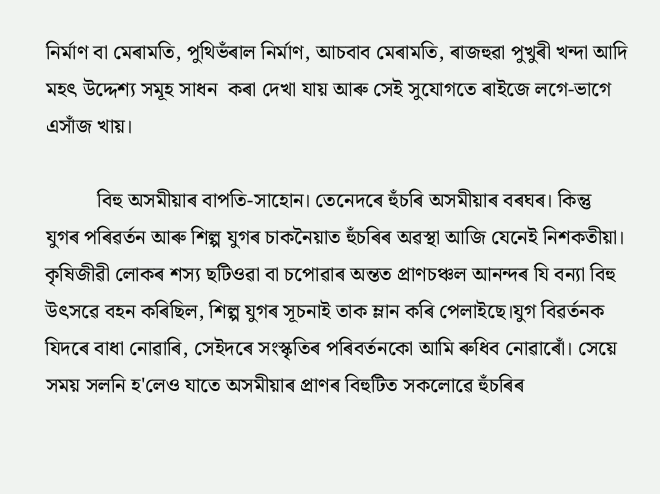নিৰ্মাণ বা মেৰামতি, পুথিভঁৰাল নিৰ্মাণ, আচবাব মেৰামতি, ৰাজহুৱা পুখুৰী খন্দা আদি মহৎ উদ্দেশ্য সমূহ সাধন  কৰা দেখা যায় আৰু সেই সুযোগতে ৰাইজে লগে-ভাগে এসাঁজ খায়।

          বিহু অসমীয়াৰ বাপতি-সাহোন। তেনেদৰে হুঁচৰি অসমীয়াৰ বৰঘৰ। কিন্তু যুগৰ পৰিৱৰ্তন আৰু শিল্প যুগৰ চাকনৈয়াত হুঁচৰিৰ অৱস্থা আজি যেনেই নিশকতীয়া। কৃষিজীৱী লোকৰ শস্য ছটিওৱা বা চপোৱাৰ অন্তত প্ৰাণচঞ্চল আনন্দৰ যি বন্যা বিহু উৎসৱে বহন কৰিছিল, শিল্প যুগৰ সূচনাই তাক ম্লান কৰি পেলাইছে।যুগ বিৱৰ্তনক যিদৰে বাধা নোৱাৰি, সেইদৰে সংস্কৃতিৰ পৰিবৰ্তনকো আমি ৰুধিব নোৱাৰোঁ। সেয়ে সময় সলনি হ'লেও যাতে অসমীয়াৰ প্ৰাণৰ বিহুটিত সকলোৱে হুঁচৰিৰ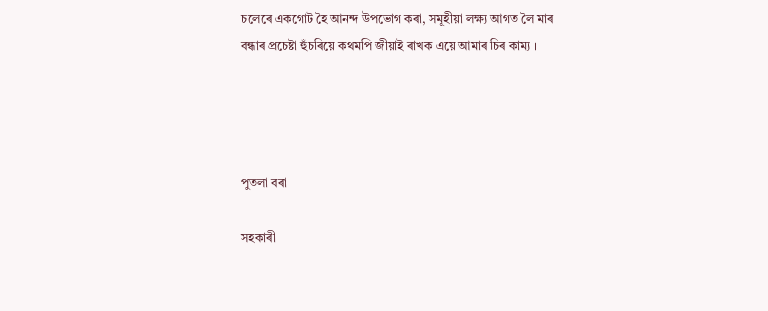চলেৰে একগোট হৈ আনন্দ উপভোগ কৰা, সমূহীয়া লক্ষ্য আগত লৈ মাৰ বন্ধাৰ প্ৰচেষ্টা হুঁচৰিয়ে কথমপি জীয়াই ৰাখক এয়ে আমাৰ চিৰ কাম্য ।




পুতলা বৰা

সহকাৰী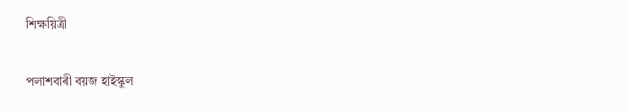শিক্ষয়িত্ৰী

পলাশবাৰী বয়জ হাইস্কুল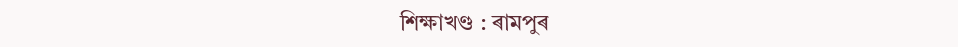শিক্ষাখণ্ড : ৰামপুৰ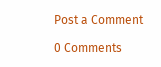Post a Comment

0 Comments